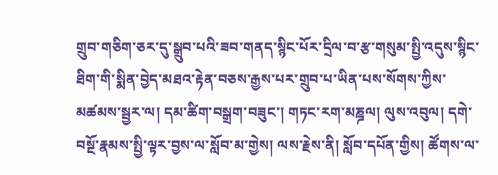གྲུབ་གཅིག་ཅར་དུ་སྒྲུབ་པའི་ཟབ་གནད་སྙིང་པོར་དྲིལ་བ་རྩ་གསུམ་སྤྱི་འདུས་སྙིང་ཐིག་གི་སྨིན་བྱེད་མཐའ་རྟེན་བཅས་རྒྱས་པར་གྲུབ་པ་ཡིན་པས་སོགས་ཀྱིས་མཚམས་སྦྱར་ལ། དམ་ཚིག་བསྒྲག་བཟུང་། གཏང་རག་མཎྜལ། ལུས་འབུལ། དགེ་བསྔོ་རྣམས་སྤྱི་ལྟར་བྱས་ལ་སློབ་མ་གྱེས། ལས་རྗེས་ནི། སློབ་དཔོན་གྱིས། ཚོགས་ལ་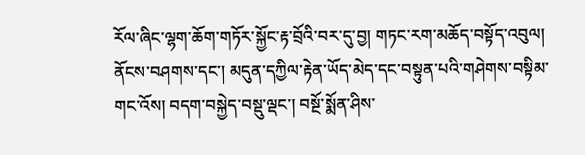རོལ་ཞིང་ལྷག་ཆོག་གཏོར་སྐྱོང་རྟ་བྲོའི་བར་དུ་བྱ། གཏང་རག་མཆོད་བསྟོད་འབུལ། ནོངས་བཤགས་དང་། མདུན་དཀྱིལ་རྟེན་ཡོད་མེད་དང་བསྟུན་པའི་གཤེགས་བསྟིམ་གང་འོས། བདག་བསྐྱེད་བསྡུ་ལྡང་། བསྔོ་སྨོན་ཤིས་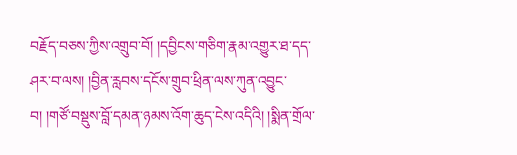བརྗོད་བཅས་ཀྱིས་འགྲུབ་བོ། །དབྱིངས་གཅིག་རྣམ་འགྱུར་ཐ་དད་ཤར་བ་ལས། །བྱིན་རླབས་དངོས་གྲུབ་ཕྲིན་ལས་ཀུན་འབྱུང་བ། །གཙོ་བསྡུས་བློ་དམན་ཉམས་འོག་ཆུད་ངེས་འདིའི། །སྨིན་གྲོལ་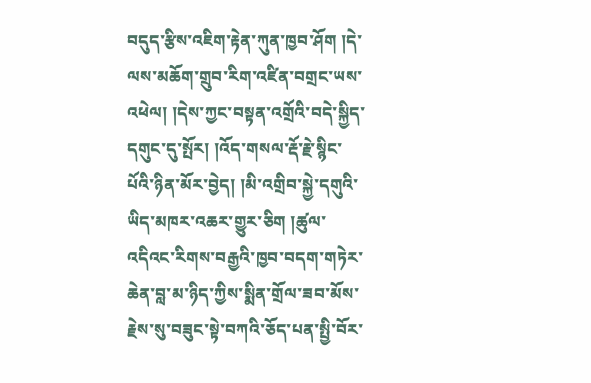བདུད་རྩིས་འཇིག་རྟེན་ཀུན་ཁྱབ་ཤོག །དེ་ལས་མཆོག་གྲུབ་རིག་འཛིན་བགྲང་ཡས་འཕེལ། །དེས་ཀྱང་བསྟན་འགྲོའི་བདེ་སྐྱིད་དགུང་དུ་སྤོར། །འོད་གསལ་རྡོ་རྗེ་སྙིང་པོའི་ཉིན་མོར་བྱེད། །མི་འགྲིབ་སྐྱེ་དགུའི་ཡིད་མཁར་འཆར་གྱུར་ཅིག །ཚུལ་འདིའང་རིགས་བརྒྱའི་ཁྱབ་བདག་གཏེར་ཆེན་བླ་མ་ཉིད་ཀྱིས་སྨིན་གྲོལ་ཟབ་མོས་རྗེས་སུ་བཟུང་སྟེ་བཀའི་ཅོད་པན་སྤྱི་བོར་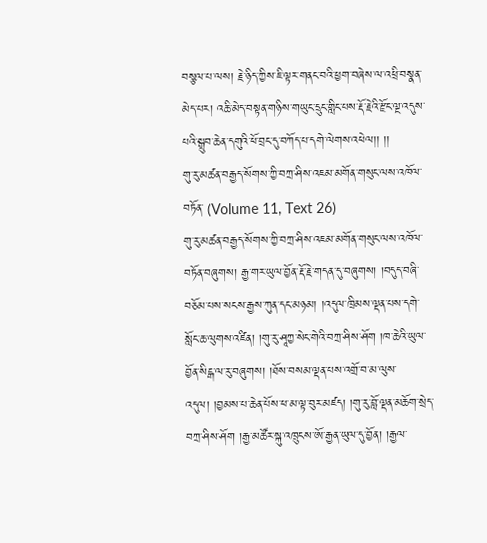བསྩལ་པ་ལས། རྗེ་ཉིད་ཀྱིས་ཇི་ལྟར་གནང་བའི་ཕྱག་བཞེས་ལ་འཕྲི་བསྣན་མེད་པར། འཆི་མེད་བསྟན་གཉིས་གཡུང་དྲུང་གླིང་པས་རྡོ་རྗེའི་རྫོང་ལྔ་འདུས་པའི་སྒྲུབ་ཆེན་དགུའི་ཕོ་བྲང་དུ་བཀོད་པ་དགེ་ལེགས་འཕེལ།། །།
གུ་རུ་མཚན་བརྒྱད་སོགས་ཀྱི་བཀྲ་ཤིས་འཇམ་མགོན་གསུང་ལས་འཁོལ་བཏོན་ (Volume 11, Text 26)
གུ་རུ་མཚན་བརྒྱད་སོགས་ཀྱི་བཀྲ་ཤིས་འཇམ་མགོན་གསུང་ལས་འཁོལ་བཏོན་བཞུགས། རྒྱ་གར་ཡུལ་བྱོན་རྡོ་རྗེ་གདན་དུ་བཞུགས། །བདུད་བཞི་བཅོམ་པས་སངས་རྒྱས་ཀུན་དང་མཉམ། །འདུལ་ཁྲིམས་ལྡན་པས་དགེ་སློང་ཆ་ལུགས་འཛིན། །གུ་རུ་ཤཱཀྱ་སེང་གེའི་བཀྲ་ཤིས་ཤོག །ཁ་ཆེའི་ཡུལ་བྱོན་སིངྒ་ལ་རུ་བཞུགས། །ཐོས་བསམ་ལྡན་པས་འགྲོ་བ་མ་ལུས་འདུལ། །བྱམས་པ་ཆེན་པོས་ཕ་མ་ལྟ་བུར་མཛད། །གུ་རུ་བློ་ལྡན་མཆོག་སྲེད་བཀྲ་ཤིས་ཤོག །རྒྱ་མཚོར་སྐུ་འཁྲུངས་ཨོ་རྒྱན་ཡུལ་དུ་བྱོན། །རྒྱལ་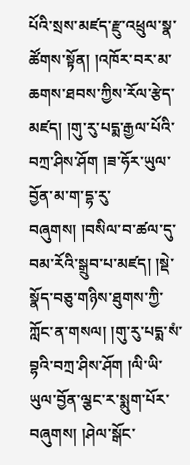པོའི་སྲས་མཛད་རྫུ་འཕྲུལ་སྣ་ཚོགས་སྟོན། །འཁོར་བར་མ་ཆགས་ཐབས་ཀྱིས་རོལ་རྩེད་མཛད། །གུ་རུ་པདྨ་རྒྱལ་པོའི་བཀྲ་ཤིས་ཤོག །ཟ་ཧོར་ཡུལ་བྱོན་མ་ག་དྷ་རུ་བཞུགས། །བསིལ་བ་ཚལ་དུ་བམ་རོའི་སྒྲུབ་པ་མཛད། །སྡེ་སྣོད་བཅུ་གཉིས་ཐུགས་ཀྱི་ཀློང་ན་གསལ། །གུ་རུ་པདྨ་སཾ་བྷའི་བཀྲ་ཤིས་ཤོག །ལི་ཡི་ཡུལ་བྱོན་ལྕང་ར་སྨུག་པོར་བཞུགས། །ཤེལ་སྒོང་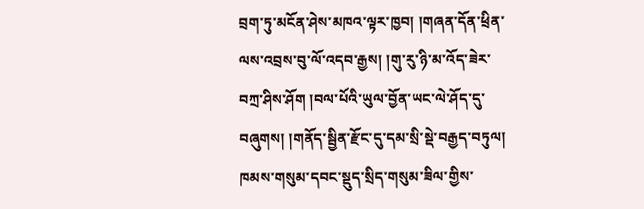བྲག་ཏུ་མངོན་ཤེས་མཁའ་ལྟར་ཁྱབ། །གཞན་དོན་ཕྲིན་ལས་འབྲས་བུ་ལོ་འདབ་རྒྱས། །གུ་རུ་ཉི་མ་འོད་ཟེར་བཀྲ་ཤིས་ཤོག །བལ་པོའི་ཡུལ་བྱོན་ཡང་ལེ་ཤོད་དུ་བཞུགས། །གནོད་སྦྱིན་རྫོང་དུ་དམ་སྲི་སྡེ་བརྒྱད་བཏུལ། ཁམས་གསུམ་དབང་སྡུད་སྲིད་གསུམ་ཟིལ་གྱིས་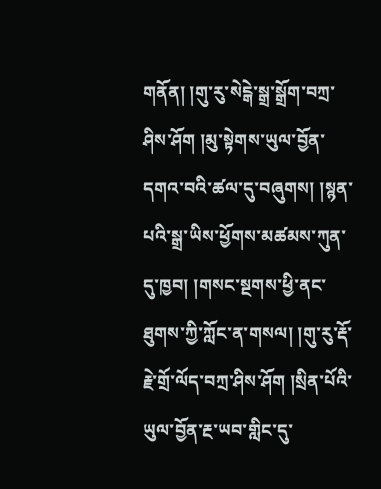གནོན། །གུ་རུ་སེངྒེ་སྒྲ་སྒྲོག་བཀྲ་ཤིས་ཤོག །མུ་སྟེགས་ཡུལ་བྱོན་དགའ་བའི་ཚལ་དུ་བཞུགས། །སྙན་པའི་སྒྲ་ཡིས་ཕྱོགས་མཚམས་ཀུན་དུ་ཁྱབ། །གསང་སྔགས་ཕྱི་ནང་ཐུགས་ཀྱི་ཀློང་ན་གསལ། །གུ་རུ་རྡོ་རྗེ་གྲོ་ལོད་བཀྲ་ཤིས་ཤོག །སྲིན་པོའི་ཡུལ་བྱོན་རྔ་ཡབ་གླིང་དུ་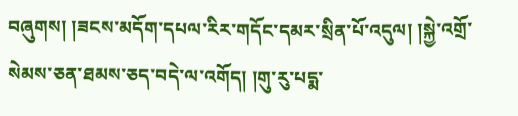བཞུགས། །ཟངས་མདོག་དཔལ་རིར་གདོང་དམར་སྲིན་པོ་འདུལ། །སྐྱེ་འགྲོ་སེམས་ཅན་ཐམས་ཅད་བདེ་ལ་འགོད། །གུ་རུ་པདྨ་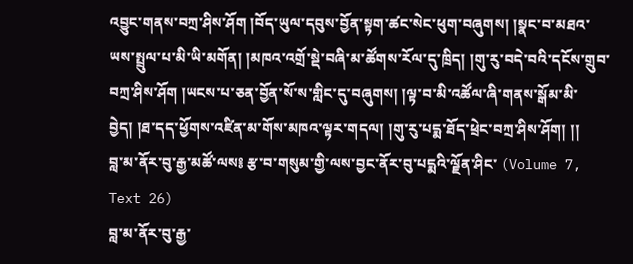འབྱུང་གནས་བཀྲ་ཤིས་ཤོག །བོད་ཡུལ་དབུས་བྱོན་སྟག་ཚང་སེང་ཕུག་བཞུགས། །སྣང་བ་མཐའ་ཡས་སྤྲུལ་པ་མི་ཡི་མགོན། །མཁའ་འགྲོ་སྡེ་བཞི་མ་ཚོགས་རོལ་དུ་ཁྲིད། །གུ་རུ་བདེ་བའི་དངོས་གྲུབ་བཀྲ་ཤིས་ཤོག །ཡངས་པ་ཅན་བྱོན་སོ་ས་གླིང་དུ་བཞུགས། །ལྟ་བ་མི་འཚོལ་ཞི་གནས་སྒོམ་མི་བྱེད། །ཐ་དད་ཕྱོགས་འཛིན་མ་གོས་མཁའ་ལྟར་གདལ། །གུ་རུ་པདྨ་ཐོད་ཕྲེང་བཀྲ་ཤིས་ཤོག། །།
བླ་མ་ནོར་བུ་རྒྱ་མཚོ་ལས༔ རྩ་བ་གསུམ་གྱི་ལས་བྱང་ནོར་བུ་པདྨའི་ལྗོན་ཤིང་ (Volume 7, Text 26)
བླ་མ་ནོར་བུ་རྒྱ་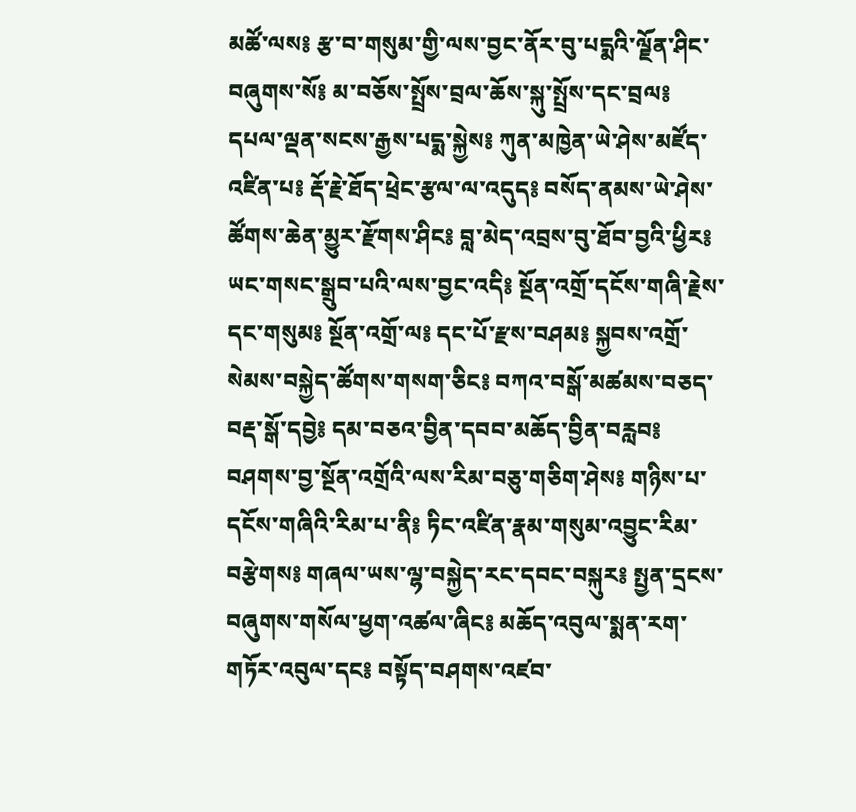མཚོ་ལས༔ རྩ་བ་གསུམ་གྱི་ལས་བྱང་ནོར་བུ་པདྨའི་ལྗོན་ཤིང་བཞུགས་སོ༔ མ་བཅོས་སྤྲོས་བྲལ་ཆོས་སྐུ་སྤྲོས་དང་བྲལ༔ དཔལ་ལྡན་སངས་རྒྱས་པདྨ་སྐྱེས༔ ཀུན་མཁྱེན་ཡེ་ཤེས་མཛོད་འཛིན་པ༔ རྡོ་རྗེ་ཐོད་ཕྲེང་རྩལ་ལ་འདུད༔ བསོད་ནམས་ཡེ་ཤེས་ཚོགས་ཆེན་མྱུར་རྫོགས་ཤིང༔ བླ་མེད་འབྲས་བུ་ཐོབ་བྱའི་ཕྱིར༔ ཡང་གསང་སྒྲུབ་པའི་ལས་བྱང་འདི༔ སྔོན་འགྲོ་དངོས་གཞི་རྗེས་དང་གསུམ༔ སྔོན་འགྲོ་ལ༔ དང་པོ་རྫས་བཤམ༔ སྐྱབས་འགྲོ་སེམས་བསྐྱེད་ཚོགས་གསག་ཅིང༔ བཀའ་བསྒོ་མཚམས་བཅད་བརྡ་སྒོ་དབྱེ༔ དམ་བཅའ་བྱིན་དབབ་མཆོད་བྱིན་བརླབ༔ བཤགས་བྱ་སྔོན་འགྲོའི་ལས་རིམ་བཅུ་གཅིག་ཤེས༔ གཉིས་པ་དངོས་གཞིའི་རིམ་པ་ནི༔ ཏིང་འཛིན་རྣམ་གསུམ་འབྱུང་རིམ་བརྩེགས༔ གཞལ་ཡས་ལྷ་བསྐྱེད་རང་དབང་བསྐུར༔ སྤྱན་དྲངས་བཞུགས་གསོལ་ཕྱག་འཚལ་ཞིང༔ མཆོད་འབུལ་སྨན་རག་གཏོར་འབུལ་དང༔ བསྟོད་བཤགས་འཛབ་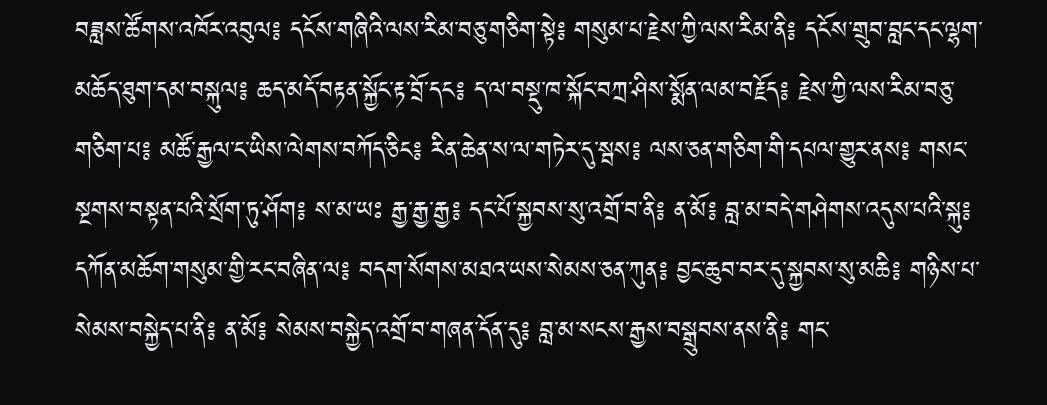བཟླས་ཚོགས་འཁོར་འབུལ༔ དངོས་གཞིའི་ལས་རིམ་བཅུ་གཅིག་སྟེ༔ གསུམ་པ་རྗེས་ཀྱི་ལས་རིམ་ནི༔ དངོས་གྲུབ་བླང་དང་ལྷག་མཆོད་ཐུག་དམ་བསྐུལ༔ ཆད་མདོ་བརྟན་སྐྱོང་རྟ་བྲོ་དང༔ ད་ལ་བསྡུ་ཁ་སྐོང་བཀྲ་ཤིས་སྨོན་ལམ་བརྗོད༔ རྗེས་ཀྱི་ལས་རིམ་བཅུ་གཅིག་པ༔ མཚོ་རྒྱལ་ང་ཡིས་ལེགས་བཀོད་ཅིང༔ རིན་ཆེན་ས་ལ་གཏེར་དུ་སྦས༔ ལས་ཅན་གཅིག་གི་དཔལ་གྱུར་ནས༔ གསང་སྔགས་བསྟན་པའི་སྲོག་ཏུ་ཤོག༔ ས་མ་ཡཿ རྒྱ་རྒྱ་རྒྱ༔ དང་པོ་སྐྱབས་སུ་འགྲོ་བ་ནི༔ ན་མོ༔ བླ་མ་བདེ་གཤེགས་འདུས་པའི་སྐུ༔ དཀོན་མཆོག་གསུམ་གྱི་རང་བཞིན་ལ༔ བདག་སོགས་མཐའ་ཡས་སེམས་ཅན་ཀུན༔ བྱང་ཆུབ་བར་དུ་སྐྱབས་སུ་མཆི༔ གཉིས་པ་སེམས་བསྐྱེད་པ་ནི༔ ན་མོ༔ སེམས་བསྐྱེད་འགྲོ་བ་གཞན་དོན་དུ༔ བླ་མ་སངས་རྒྱས་བསྒྲུབས་ནས་ནི༔ གང་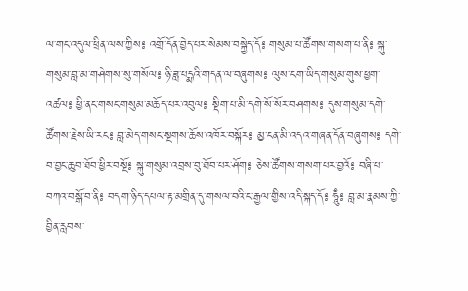ལ་གང་འདུལ་ཕྲིན་ལས་ཀྱིས༔ འགྲོ་དོན་བྱེད་པར་སེམས་བསྐྱེད་དོ༔ གསུམ་པ་ཚོགས་གསག་པ་ནི༔ སྐུ་གསུམ་བླ་མ་གཤེགས་སུ་གསོལ༔ ཉི་ཟླ་པདྨའི་གདན་ལ་བཞུགས༔ ལུས་ངག་ཡིད་གསུམ་གུས་ཕྱག་འཚལ༔ ཕྱི་ནང་གསང་གསུམ་མཆོད་པར་འབུལ༔ སྡིག་པ་མི་དགེ་སོ་སོར་བཤགས༔ དུས་གསུམ་དགེ་ཚོགས་རྗེས་ཡི་རང༔ བླ་མེད་གསང་སྔགས་ཆོས་འཁོར་བསྐོར༔ མྱ་ངན་མི་འདའ་གཞན་དོན་བཞུགས༔ དགེ་བ་བྱང་ཆུབ་ཐོབ་ཕྱིར་བསྔོ༔ སྐུ་གསུམ་འབྲས་བུ་ཐོབ་པར་ཤོག༔ ཅེས་ཚོགས་གསག་པར་བྱའོ༔ བཞི་པ་བཀའ་བསྒོ་བ་ནི༔ བདག་ཉིད་དཔལ་རྟ་མགྲིན་དུ་གསལ་བའི་ང་རྒྱལ་གྱིས་འདི་སྐད་དོ༔ ཧཱུྃ༔ བླ་མ་རྣམས་ཀྱི་བྱིན་རླབས་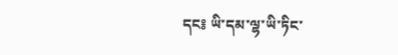དང༔ ཡི་དམ་ལྷ་ཡི་ཏིང་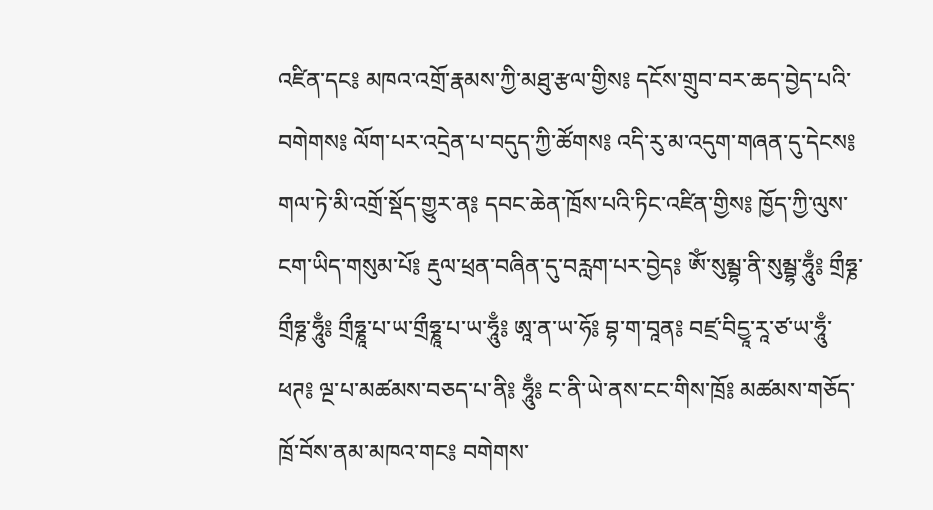འཛིན་དང༔ མཁའ་འགྲོ་རྣམས་ཀྱི་མཐུ་རྩལ་གྱིས༔ དངོས་གྲུབ་བར་ཆད་བྱེད་པའི་བགེགས༔ ལོག་པར་འདྲེན་པ་བདུད་ཀྱི་ཚོགས༔ འདི་རུ་མ་འདུག་གཞན་དུ་དེངས༔ གལ་ཏེ་མི་འགྲོ་སྡོད་གྱུར་ན༔ དབང་ཆེན་ཁྲོས་པའི་ཏིང་འཛིན་གྱིས༔ ཁྱོད་ཀྱི་ལུས་ངག་ཡིད་གསུམ་པོ༔ རྡུལ་ཕྲན་བཞིན་དུ་བརླག་པར་བྱེད༔ ཨོཾ་སུམྦྷ་ནི་སུམྦྷ་ཧཱུྃ༔ གྲྀཧྞ་གྲྀཧྞ་ཧཱུྃ༔ གྲྀཧྞཱ་པ་ཡ་གྲྀཧྞཱ་པ་ཡ་ཧཱུྃ༔ ཨཱ་ན་ཡ་ཧོ༔ བྷ་ག་བཱན༔ བཛྲ་བིདྱཱ་རཱ་ཙ་ཡ་ཧཱུྃ་ཕཊ༔ ལྔ་པ་མཚམས་བཅད་པ་ནི༔ ཧཱུྃ༔ ང་ནི་ཡེ་ནས་ངང་གིས་ཁྲོ༔ མཚམས་གཅོད་ཁྲོ་བོས་ནམ་མཁའ་གང༔ བགེགས་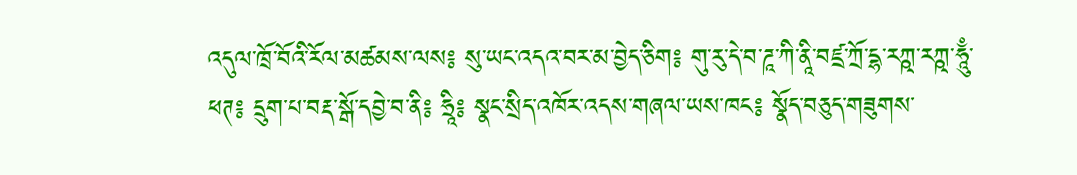འདུལ་ཁྲོ་བོའི་རོལ་མཚམས་ལས༔ སུ་ཡང་འདའ་བར་མ་བྱེད་ཅིག༔ གུ་རུ་དེ་བ་ཌཱ་ཀི་ནཱི་བཛྲ་ཀྲོ་དྷ་རཀྵ་རཀྵ་ཧཱུྃ་ཕཊ༔ དྲུག་པ་བརྡ་སྒོ་དབྱེ་བ་ནི༔ ཧྲཱི༔ སྣང་སྲིད་འཁོར་འདས་གཞལ་ཡས་ཁང༔ སྣོད་བཅུད་གཟུགས་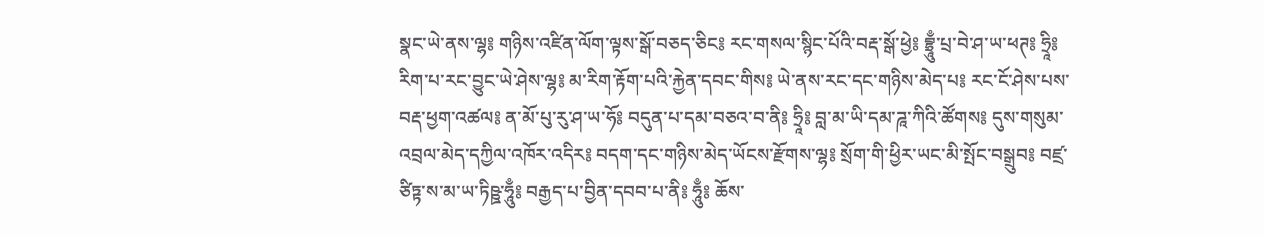སྣང་ཡེ་ནས་ལྷ༔ གཉིས་འཛིན་ལོག་ལྟས་སྒོ་བཅད་ཅིང༔ རང་གསལ་སྙིང་པོའི་བརྡ་སྒོ་ཕྱེ༔ བྷྲཱུྃ་པྲ་བེ་ཤ་ཡ་ཕཊ༔ ཧྲཱི༔ རིག་པ་རང་བྱུང་ཡེ་ཤེས་ལྷ༔ མ་རིག་རྟོག་པའི་རྐྱེན་དབང་གིས༔ ཡེ་ནས་རང་དང་གཉིས་མེད་པ༔ རང་ངོ་ཤེས་པས་བརྡ་ཕྱག་འཚལ༔ ན་མོ་པུ་རུ་ཤ་ཡ་ཧོ༔ བདུན་པ་དམ་བཅའ་བ་ནི༔ ཧྲཱི༔ བླ་མ་ཡི་དམ་ཌཱ་ཀིའི་ཚོགས༔ དུས་གསུམ་འབྲལ་མེད་དཀྱིལ་འཁོར་འདིར༔ བདག་དང་གཉིས་མེད་ཡོངས་རྫོགས་ལྷ༔ སྲོག་གི་ཕྱིར་ཡང་མི་སྤོང་བསྒྲུབ༔ བཛྲ་ཙིཏྟ་ས་མ་ཡ་ཏིཥྛ་ཧཱུྃ༔ བརྒྱད་པ་བྱིན་དབབ་པ་ནི༔ ཧཱུྃ༔ ཆོས་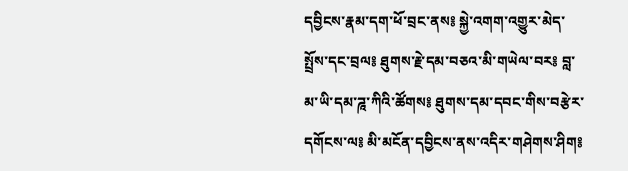དབྱིངས་རྣམ་དག་ཕོ་བྲང་ནས༔ སྐྱེ་འགག་འགྱུར་མེད་སྤྲོས་དང་བྲལ༔ ཐུགས་རྗེ་དམ་བཅའ་མི་གཡེལ་བར༔ བླ་མ་ཡི་དམ་ཌཱ་ཀིའི་ཚོགས༔ ཐུགས་དམ་དབང་གིས་བརྩེར་དགོངས་ལ༔ མི་མངོན་དབྱིངས་ནས་འདིར་གཤེགས་ཤིག༔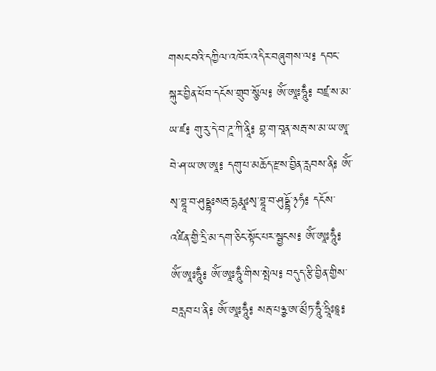གསང་བའི་དཀྱིལ་འཁོར་འདིར་བཞུགས་ལ༔ དབང་སྐུར་བྱིན་ཕོབ་དངོས་གྲུབ་སྩོལ༔ ཨོཾ་ཨཱཿཧཱུྃ༔ བཛྲ་ས་མ་ཡ་ཛ༔ གུ་རུ་དེ་བ་ཌཱ་ཀི་ནཱི༔ བྷ་ག་བཱན་སརྦ་ས་མ་ཡ་ཨཱ་བེ་ཤ་ཡ་ཨ་ཨཱ༔ དགུ་པ་མཆོད་རྫས་བྱིན་རླབས་ནི༔ ཨོཾ་སྭ་བྷཱ་བ་ཤུདྡྷཿསརྦ་དྷརྨཱཿསྭ་བྷཱ་བ་ཤུདྡྷོ་྅ཧཾ༔ དངོས་འཛིན་གྱི་དྲི་མ་དག་ཅིང་སྟོང་པར་སྦྱངས༔ ཨོཾ་ཨཱཿཧཱུྃ༔ ཨོཾ་ཨཱཿཧཱུྃ༔ ཨོཾ་ཨཱཿཧཱུྃ་གིས་སྤེལ༔ བདུད་རྩི་བྱིན་གྱིས་བརླབ་པ་ནི༔ ཨོཾ་ཨཱཿཧཱུྃ༔ སརྦ་པཉྩ་ཨ་མྲྀཏ་ཧཱུྃ་ཧྲཱིཿཋཱ༔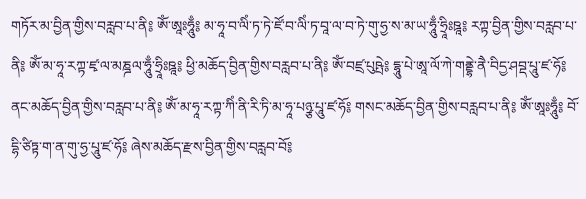གཏོར་མ་བྱིན་གྱིས་བརླབ་པ་ནི༔ ཨོཾ་ཨཱཿཧཱུྃ༔ མ་ཧཱ་བ་ལིཾ་ཏ་ཏེ་ཛོ་བ་ལིཾ་ཏ་བཱ་ལ་བ་ཏེ་གུ་ཧྱ་ས་མ་ཡ་ཧཱུྃ་ཧྲཱིཿཋཱ༔ རཀྟ་བྱིན་གྱིས་བརླབ་པ་ནི༔ ཨོཾ་མ་ཧཱ་རཀྟ་ཛྭ་ལ་མཎྜལ་ཧཱུྃ་ཧྲཱིཿཋཱ༔ ཕྱི་མཆོད་བྱིན་གྱིས་བརླབ་པ་ནི༔ ཨོཾ་བཛྲ་པུཥྤེ༔ དྷཱུ་པེ་ཨཱ་ལོ་ཀེ་གནྡྷེ་ནཻ་བིདྱ་ཤབྡ་པཱུ་ཛ་ཧོ༔ ནང་མཆོད་བྱིན་གྱིས་བརླབ་པ་ནི༔ ཨོཾ་མ་ཧཱ་རཀྟ་ཀིཾ་ནི་རི་ཏི་མ་ཧཱ་པཉྩ་པཱུ་ཛ་ཧོ༔ གསང་མཆོད་བྱིན་གྱིས་བརླབ་པ་ནི༔ ཨོཾ་ཨཱཿཧཱུྃ༔ བོ་དྷི་ཙིཏྟ་ག་ན་གུ་ཧྱ་པཱུ་ཛ་ཧོ༔ ཞེས་མཆོད་རྫས་བྱིན་གྱིས་བརླབ་བོ༔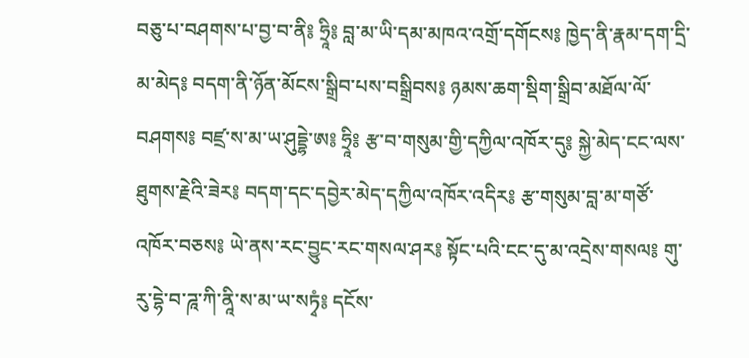བཅུ་པ་བཤགས་པ་བྱ་བ་ནི༔ ཧྲཱི༔ བླ་མ་ཡི་དམ་མཁའ་འགྲོ་དགོངས༔ ཁྱེད་ནི་རྣམ་དག་དྲི་མ་མེད༔ བདག་ནི་ཉོན་མོངས་སྒྲིབ་པས་བསྒྲིབས༔ ཉམས་ཆག་སྡིག་སྒྲིབ་མཐོལ་ལོ་བཤགས༔ བཛྲ་ས་མ་ཡ་ཤུདྡྷེ་ཨ༔ ཧྲཱི༔ རྩ་བ་གསུམ་གྱི་དཀྱིལ་འཁོར་དུ༔ སྐྱེ་མེད་ངང་ལས་ཐུགས་རྗེའི་ཟེར༔ བདག་དང་དབྱེར་མེད་དཀྱིལ་འཁོར་འདིར༔ རྩ་གསུམ་བླ་མ་གཙོ་འཁོར་བཅས༔ ཡེ་ནས་རང་བྱུང་རང་གསལ་ཤར༔ སྟོང་པའི་ངང་དུ་མ་འདྲེས་གསལ༔ གུ་རུ་དྷེ་བ་ཌཱ་ཀི་ནཱི་ས་མ་ཡ་སཏྭཾ༔ དངོས་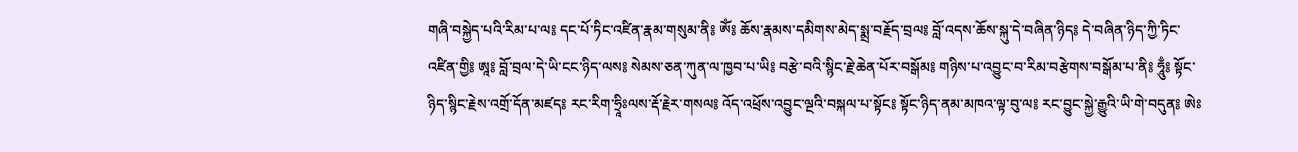གཞི་བསྐྱེད་པའི་རིམ་པ་ལ༔ དང་པོ་ཏིང་འཛིན་རྣམ་གསུམ་ནི༔ ཨོཾ༔ ཆོས་རྣམས་དམིགས་མེད་སྨྲ་བརྗོད་བྲལ༔ བློ་འདས་ཆོས་སྐུ་དེ་བཞིན་ཉིད༔ དེ་བཞིན་ཉིད་ཀྱི་ཏིང་འཛིན་གྱི༔ ཨཱ༔ བློ་བྲལ་དེ་ཡི་ངང་ཉིད་ལས༔ སེམས་ཅན་ཀུན་ལ་ཁྱབ་པ་ཡི༔ བརྩེ་བའི་སྙིང་རྗེ་ཆེན་པོར་བསྒོམ༔ གཉིས་པ་འབྱུང་བ་རིམ་བརྩེགས་བསྒོམ་པ་ནི༔ ཧཱུྃ༔ སྟོང་ཉིད་སྙིང་རྗེས་འགྲོ་དོན་མཛད༔ རང་རིག་ཧྲཱིཿལས་རྡོ་རྗེར་གསལ༔ འོད་འཕྲོས་འབྱུང་ལྔའི་བསྐལ་པ་སྟོང༔ སྟོང་ཉིད་ནམ་མཁའ་ལྟ་བུ་ལ༔ རང་བྱུང་སྐྱེ་རྒྱུའི་ཡི་གེ་བདུན༔ ཨེཿ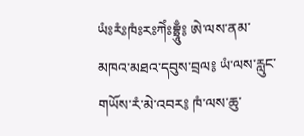ཡཾཿརཾཿཁཾཿརཿཀེཾཿབྷྲཱུྃ༔ ཨེ་ལས་ནམ་མཁའ་མཐའ་དབུས་བྲལ༔ ཡཾ་ལས་རླུང་གཡོས་རཾ་མེ་འབར༔ ཁཾ་ལས་ཆུ་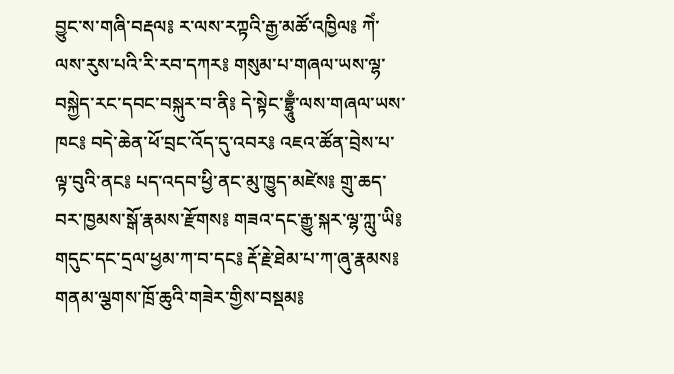བྱུང་ས་གཞི་བརྡལ༔ ར་ལས་རཀྟའི་རྒྱ་མཚོ་འཁྱིལ༔ ཀེཾ་ལས་རུས་པའི་རི་རབ་དཀར༔ གསུམ་པ་གཞལ་ཡས་ལྷ་བསྐྱེད་རང་དབང་བསྐུར་བ་ནི༔ དེ་སྟེང་བྷྲཱུྃ་ལས་གཞལ་ཡས་ཁང༔ བདེ་ཆེན་ཕོ་བྲང་འོད་དུ་འབར༔ འཇའ་ཚོན་བྲེས་པ་ལྟ་བུའི་ནང༔ པད་འདབ་ཕྱི་ནང་མུ་ཁྱུད་མཛེས༔ གྲུ་ཆད་བར་ཁྱམས་སྒོ་རྣམས་རྫོགས༔ གཟའ་དང་རྒྱུ་སྐར་ལྷ་ཀླུ་ཡི༔ གདུང་དང་དྲལ་ཕྱམ་ཀ་བ་དང༔ རྡོ་རྗེ་ཐེམ་པ་ཀ་ཞུ་རྣམས༔ གནམ་ལྕགས་ཁྲོ་ཆུའི་གཟེར་གྱིས་བསྡམ༔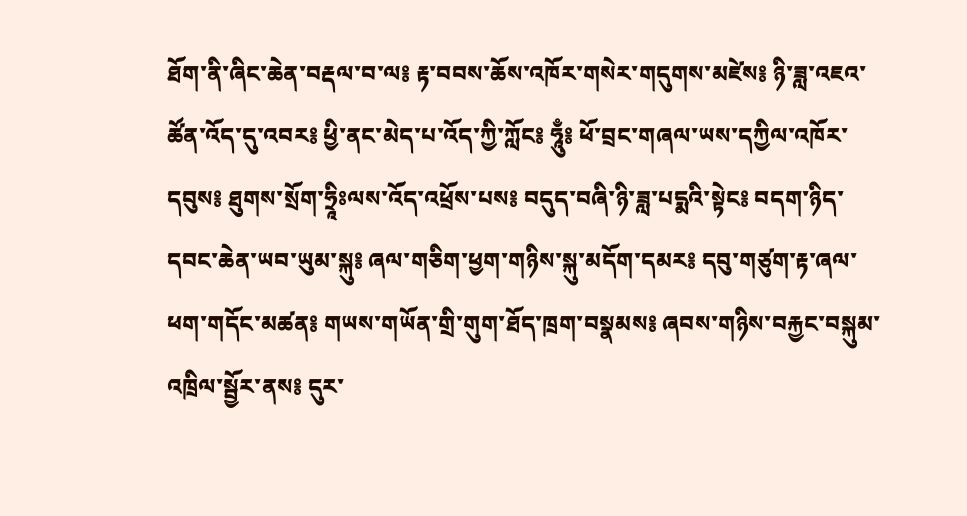ཐོག་ནི་ཞིང་ཆེན་བརྡལ་བ་ལ༔ རྟ་བབས་ཆོས་འཁོར་གསེར་གདུགས་མཛེས༔ ཉི་ཟླ་འཇའ་ཚོན་འོད་དུ་འབར༔ ཕྱི་ནང་མེད་པ་འོད་ཀྱི་ཀློང༔ ཧཱུྃ༔ ཕོ་བྲང་གཞལ་ཡས་དཀྱིལ་འཁོར་དབུས༔ ཐུགས་སྲོག་ཧྲཱིཿལས་འོད་འཕྲོས་པས༔ བདུད་བཞི་ཉི་ཟླ་པདྨའི་སྟེང༔ བདག་ཉིད་དབང་ཆེན་ཡབ་ཡུམ་སྐུ༔ ཞལ་གཅིག་ཕྱག་གཉིས་སྐུ་མདོག་དམར༔ དབུ་གཙུག་རྟ་ཞལ་ཕག་གདོང་མཚན༔ གཡས་གཡོན་གྲི་གུག་ཐོད་ཁྲག་བསྣམས༔ ཞབས་གཉིས་བརྐྱང་བསྐུམ་འཁྲིལ་སྦྱོར་ནས༔ དུར་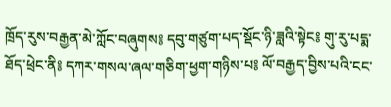ཁྲོད་རུས་བརྒྱན་མེ་ཀློང་བཞུགས༔ དབུ་གཙུག་པད་སྡོང་ཉི་ཟླའི་སྟེང༔ གུ་རུ་པདྨ་ཐོད་ཕྲེང་ནི༔ དཀར་གསལ་ཞལ་གཅིག་ཕྱག་གཉིས་པ༔ ལོ་བརྒྱད་བྱིས་པའི་ངང་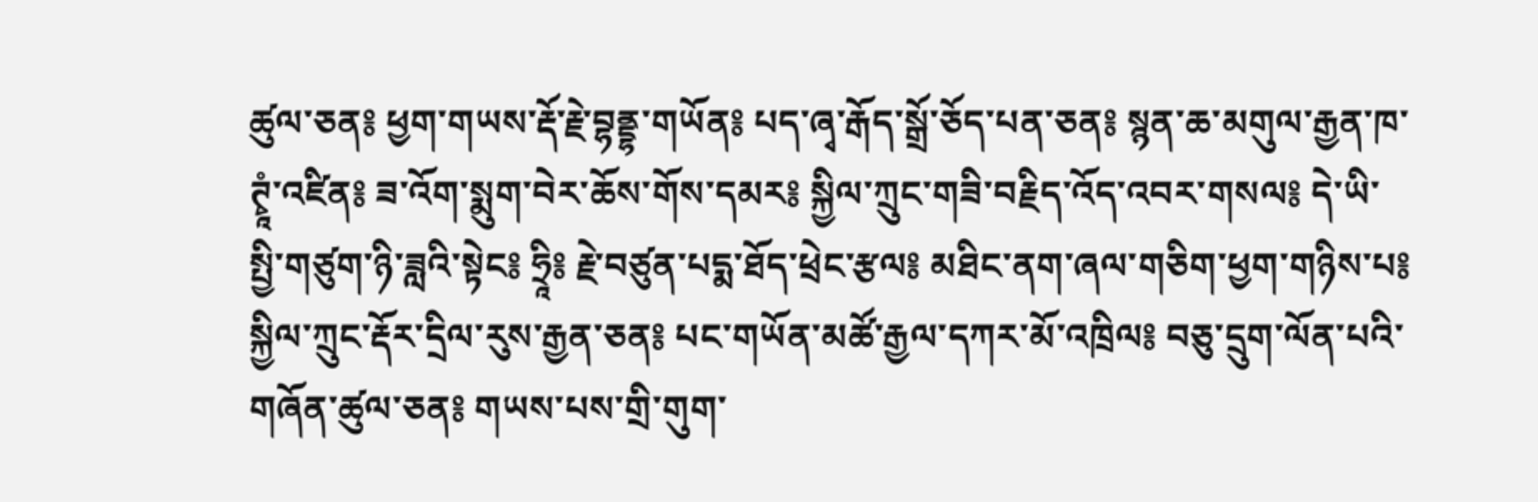ཚུལ་ཅན༔ ཕྱག་གཡས་རྡོ་རྗེ་བྷནྡྷ་གཡོན༔ པད་ཞྭ་རྒོད་སྒྲོ་ཅོད་པན་ཅན༔ སྙན་ཆ་མགུལ་རྒྱན་ཁ་ཊྭཱཾ་འཛིན༔ ཟ་འོག་སྨུག་བེར་ཆོས་གོས་དམར༔ སྐྱིལ་ཀྲུང་གཟི་བརྗིད་འོད་འབར་གསལ༔ དེ་ཡི་སྤྱི་གཙུག་ཉི་ཟླའི་སྟེང༔ ཧྲཱི༔ རྗེ་བཙུན་པདྨ་ཐོད་ཕྲེང་རྩལ༔ མཐིང་ནག་ཞལ་གཅིག་ཕྱག་གཉིས་པ༔ སྐྱིལ་ཀྲུང་རྡོར་དྲིལ་རུས་རྒྱན་ཅན༔ པང་གཡོན་མཚོ་རྒྱལ་དཀར་མོ་འཁྲིལ༔ བཅུ་དྲུག་ལོན་པའི་གཞོན་ཚུལ་ཅན༔ གཡས་པས་གྲི་གུག་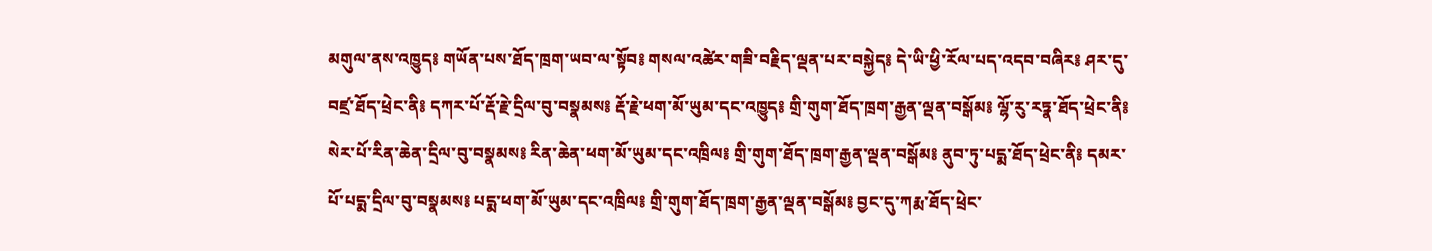མགུལ་ནས་འཁྱུད༔ གཡོན་པས་ཐོད་ཁྲག་ཡབ་ལ་སྟོབ༔ གསལ་འཚེར་གཟི་བརྗིད་ལྡན་པར་བསྐྱེད༔ དེ་ཡི་ཕྱི་རོལ་པད་འདབ་བཞིར༔ ཤར་དུ་བཛྲ་ཐོད་ཕྲེང་ནི༔ དཀར་པོ་རྡོ་རྗེ་དྲིལ་བུ་བསྣམས༔ རྡོ་རྗེ་ཕག་མོ་ཡུམ་དང་འཁྱུད༔ གྲི་གུག་ཐོད་ཁྲག་རྒྱན་ལྡན་བསྒོམ༔ ལྷོ་རུ་རཏྣ་ཐོད་ཕྲེང་ནི༔ སེར་པོ་རིན་ཆེན་དྲིལ་བུ་བསྣམས༔ རིན་ཆེན་ཕག་མོ་ཡུམ་དང་འཁྲིལ༔ གྲི་གུག་ཐོད་ཁྲག་རྒྱན་ལྡན་བསྒོམ༔ ནུབ་ཏུ་པདྨ་ཐོད་ཕྲེང་ནི༔ དམར་པོ་པདྨ་དྲིལ་བུ་བསྣམས༔ པདྨ་ཕག་མོ་ཡུམ་དང་འཁྲིལ༔ གྲི་གུག་ཐོད་ཁྲག་རྒྱན་ལྡན་བསྒོམ༔ བྱང་དུ་ཀརྨ་ཐོད་ཕྲེང་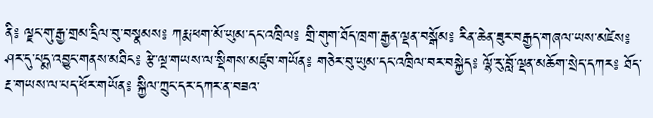ནི༔ ལྗང་གུ་རྒྱ་གྲམ་དྲིལ་བུ་བསྣམས༔ ཀརྨ་ཕག་མོ་ཡུམ་དང་འཁྲིལ༔ གྲི་གུག་ཐོད་ཁྲག་རྒྱན་ལྡན་བསྒོམ༔ རིན་ཆེན་ཟུར་བརྒྱད་གཞལ་ཡས་མཛེས༔ ཤར་དུ་པདྨ་འབྱུང་གནས་མཐིང༔ རྩེ་ལྔ་གཡས་ལ་སྡིགས་མཛུབ་གཡོན༔ གཅེར་བུ་ཡུམ་དང་འཁྲིལ་བར་བསྐྱེད༔ ལྷོ་རུ་བློ་ལྡན་མཆོག་སྲེད་དཀར༔ ཐོད་རྔ་གཡས་ལ་པད་ཕོར་གཡོན༔ སྐྱིལ་ཀྲུང་དར་དཀར་ན་བཟའ་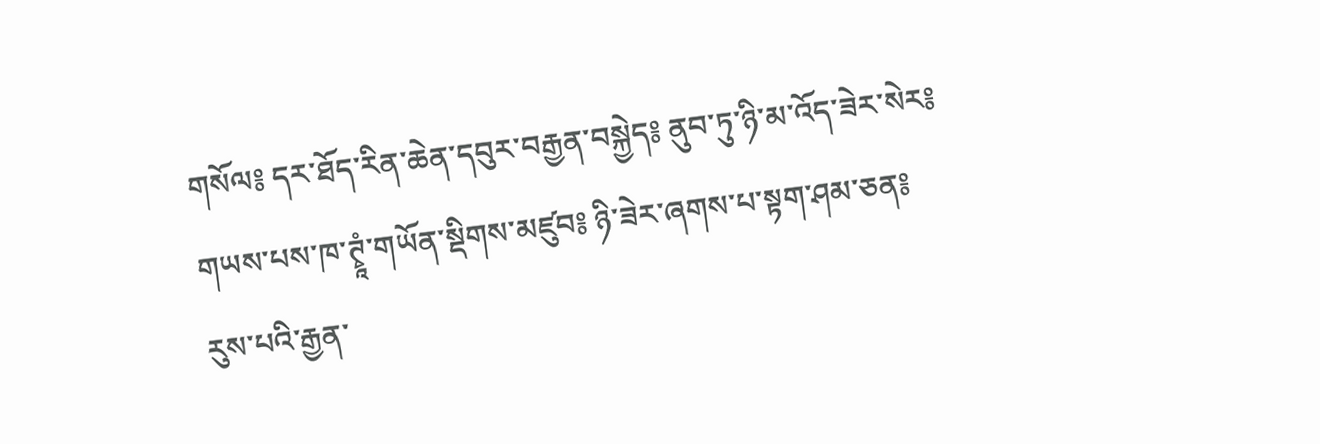གསོལ༔ དར་ཐོད་རིན་ཆེན་དབུར་བརྒྱན་བསྐྱེད༔ ནུབ་ཏུ་ཉི་མ་འོད་ཟེར་སེར༔ གཡས་པས་ཁ་ཊྭཱཾ་གཡོན་སྡིགས་མཛུབ༔ ཉི་ཟེར་ཞགས་པ་སྟག་ཤམ་ཅན༔ རུས་པའི་རྒྱན་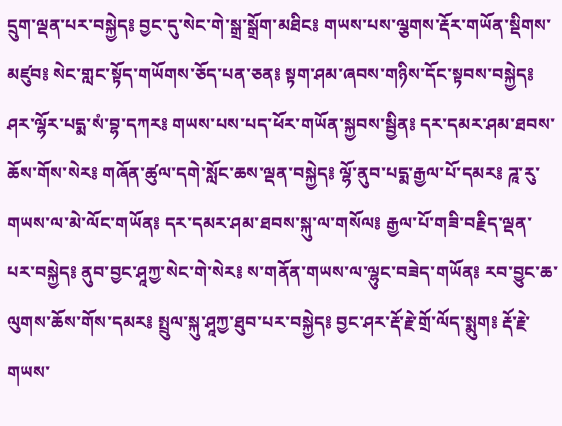དྲུག་ལྡན་པར་བསྐྱེད༔ བྱང་དུ་སེང་གེ་སྒྲ་སྒྲོག་མཐིང༔ གཡས་པས་ལྕགས་རྡོར་གཡོན་སྡིགས་མཛུབ༔ སེང་གླང་སྟོད་གཡོགས་ཅོད་པན་ཅན༔ སྟག་ཤམ་ཞབས་གཉིས་དོང་སྟབས་བསྐྱེད༔ ཤར་ལྷོར་པདྨ་སཾ་བྷ་དཀར༔ གཡས་པས་པད་ཕོར་གཡོན་སྐྱབས་སྦྱིན༔ དར་དམར་ཤམ་ཐབས་ཆོས་གོས་སེར༔ གཞོན་ཚུལ་དགེ་སློང་ཆས་ལྡན་བསྐྱེད༔ ལྷོ་ནུབ་པདྨ་རྒྱལ་པོ་དམར༔ ཌཱ་རུ་གཡས་ལ་མེ་ལོང་གཡོན༔ དར་དམར་ཤམ་ཐབས་སྐུ་ལ་གསོལ༔ རྒྱལ་པོ་གཟི་བརྗིད་ལྡན་པར་བསྐྱེད༔ ནུབ་བྱང་ཤཱཀྱ་སེང་གེ་སེར༔ ས་གནོན་གཡས་ལ་ལྷུང་བཟེད་གཡོན༔ རབ་བྱུང་ཆ་ལུགས་ཆོས་གོས་དམར༔ སྤྲུལ་སྐུ་ཤཱཀྱ་ཐུབ་པར་བསྐྱེད༔ བྱང་ཤར་རྡོ་རྗེ་གྲོ་ལོད་སྨུག༔ རྡོ་རྗེ་གཡས་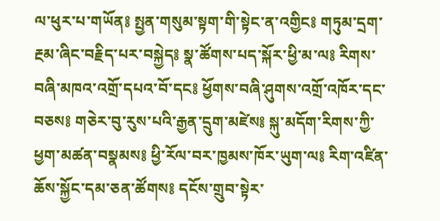ལ་ཕུར་པ་གཡོན༔ སྤྱན་གསུམ་སྟག་གི་སྟེང་ན་འགྱིང༔ གཏུམ་དྲག་རྔམ་ཞིང་བརྗིད་པར་བསྐྱེད༔ སྣ་ཚོགས་པད་སྐོར་ཕྱི་མ་ལ༔ རིགས་བཞི་མཁའ་འགྲོ་དཔའ་བོ་དང༔ ཕྱོགས་བཞི་ཤུགས་འགྲོ་འཁོར་དང་བཅས༔ གཅེར་བུ་རུས་པའི་རྒྱན་དྲུག་མཛེས༔ སྐུ་མདོག་རིགས་ཀྱི་ཕྱག་མཚན་བསྣམས༔ ཕྱི་རོལ་བར་ཁྱམས་ཁོར་ཡུག་ལ༔ རིག་འཛིན་ཆོས་སྐྱོང་དམ་ཅན་ཚོགས༔ དངོས་གྲུབ་སྟེར་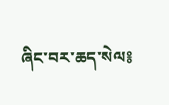ཞིང་བར་ཆད་སེལ༔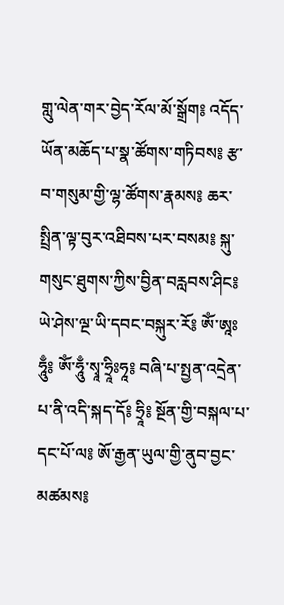གླུ་ལེན་གར་བྱེད་རོལ་མོ་སྒྲོག༔ འདོད་ཡོན་མཆོད་པ་སྣ་ཚོགས་གཏིབས༔ རྩ་བ་གསུམ་གྱི་ལྷ་ཚོགས་རྣམས༔ ཆར་སྤྲིན་ལྟ་བུར་འཐིབས་པར་བསམ༔ སྐུ་གསུང་ཐུགས་ཀྱིས་བྱིན་བརླབས་ཤིང༔ ཡེ་ཤེས་ལྔ་ཡི་དབང་བསྐུར་རོ༔ ཨོཾ་ཨཱཿཧཱུྃ༔ ཨོཾ་ཧཱུྃ་སྭཱ་ཧྲཱིཿཧཱ༔ བཞི་པ་སྤྱན་འདྲེན་པ་ནི་འདི་སྐད་དོ༔ ཧྲཱི༔ སྔོན་གྱི་བསྐལ་པ་དང་པོ་ལ༔ ཨོ་རྒྱན་ཡུལ་གྱི་ནུབ་བྱང་མཚམས༔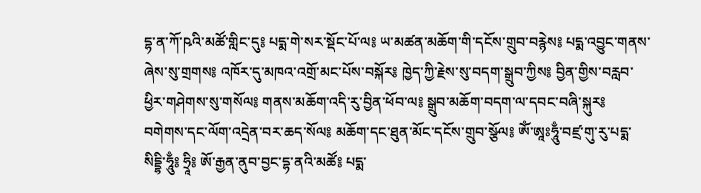དྷ་ན་ཀོ་ཥའི་མཚོ་གླིང་དུ༔ པདྨ་གེ་སར་སྡོང་པོ་ལ༔ ཡ་མཚན་མཆོག་གི་དངོས་གྲུབ་བརྙེས༔ པདྨ་འབྱུང་གནས་ཞེས་སུ་གྲགས༔ འཁོར་དུ་མཁའ་འགྲོ་མང་པོས་བསྐོར༔ ཁྱེད་ཀྱི་རྗེས་སུ་བདག་སྒྲུབ་ཀྱིས༔ བྱིན་གྱིས་བརླབ་ཕྱིར་གཤེགས་སུ་གསོལ༔ གནས་མཆོག་འདི་རུ་བྱིན་ཕོབ་ལ༔ སྒྲུབ་མཆོག་བདག་ལ་དབང་བཞི་སྐུར༔ བགེགས་དང་ལོག་འདྲེན་བར་ཆད་སོལ༔ མཆོག་དང་ཐུན་མོང་དངོས་གྲུབ་སྩོལ༔ ཨོཾ་ཨཱཿཧཱུྃ་བཛྲ་གུ་རུ་པདྨ་སིདྡྷི་ཧཱུྃ༔ ཧྲཱི༔ ཨོ་རྒྱན་ནུབ་བྱང་དྷ་ནའི་མཚོ༔ པདྨ་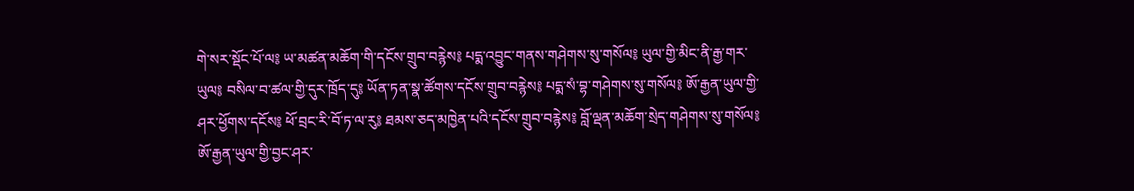གེ་སར་སྡོང་པོ་ལ༔ ཡ་མཚན་མཆོག་གི་དངོས་གྲུབ་བརྙེས༔ པདྨ་འབྱུང་གནས་གཤེགས་སུ་གསོལ༔ ཡུལ་གྱི་མིང་ནི་རྒྱ་གར་ཡུལ༔ བསིལ་བ་ཚལ་གྱི་དུར་ཁྲོད་དུ༔ ཡོན་ཏན་སྣ་ཚོགས་དངོས་གྲུབ་བརྙེས༔ པདྨ་སཾ་བྷ་གཤེགས་སུ་གསོལ༔ ཨོ་རྒྱན་ཡུལ་གྱི་ཤར་ཕྱོགས་དངོས༔ ཕོ་བྲང་རི་བོ་ཏ་ལ་རུ༔ ཐམས་ཅད་མཁྱེན་པའི་དངོས་གྲུབ་བརྙེས༔ བློ་ལྡན་མཆོག་སྲེད་གཤེགས་སུ་གསོལ༔ ཨོ་རྒྱན་ཡུལ་གྱི་བྱང་ཤར་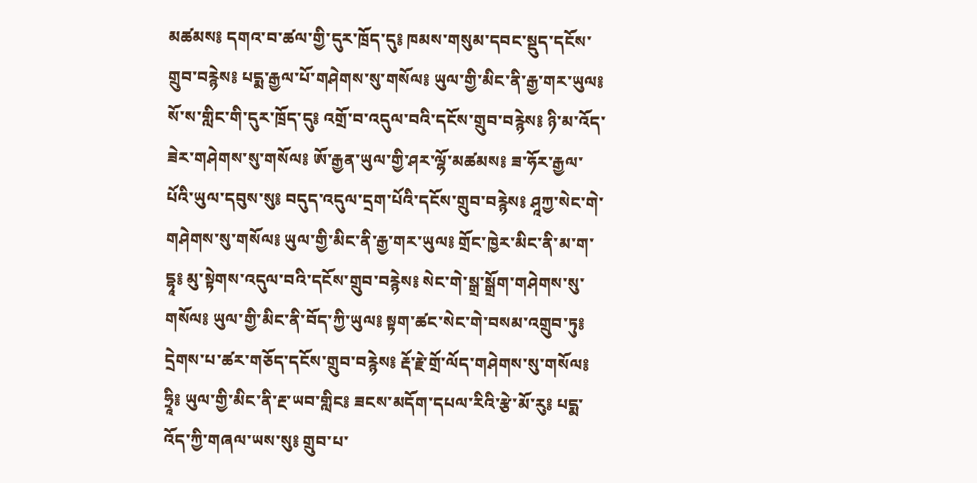མཚམས༔ དགའ་བ་ཚལ་གྱི་དུར་ཁྲོད་དུ༔ ཁམས་གསུམ་དབང་སྡུད་དངོས་གྲུབ་བརྙེས༔ པདྨ་རྒྱལ་པོ་གཤེགས་སུ་གསོལ༔ ཡུལ་གྱི་མིང་ནི་རྒྱ་གར་ཡུལ༔ སོ་ས་གླིང་གི་དུར་ཁྲོད་དུ༔ འགྲོ་བ་འདུལ་བའི་དངོས་གྲུབ་བརྙེས༔ ཉི་མ་འོད་ཟེར་གཤེགས་སུ་གསོལ༔ ཨོ་རྒྱན་ཡུལ་གྱི་ཤར་ལྷོ་མཚམས༔ ཟ་ཧོར་རྒྱལ་པོའི་ཡུལ་དབུས་སུ༔ བདུད་འདུལ་དྲག་པོའི་དངོས་གྲུབ་བརྙེས༔ ཤཱཀྱ་སེང་གེ་གཤེགས་སུ་གསོལ༔ ཡུལ་གྱི་མིང་ནི་རྒྱ་གར་ཡུལ༔ གྲོང་ཁྱེར་མིང་ནི་མ་ག་དྷཱ༔ མུ་སྟེགས་འདུལ་བའི་དངོས་གྲུབ་བརྙེས༔ སེང་གེ་སྒྲ་སྒྲོག་གཤེགས་སུ་གསོལ༔ ཡུལ་གྱི་མིང་ནི་བོད་ཀྱི་ཡུལ༔ སྟག་ཚང་སེང་གེ་བསམ་འགྲུབ་ཏུ༔ དྲེགས་པ་ཚར་གཅོད་དངོས་གྲུབ་བརྙེས༔ རྡོ་རྗེ་གྲོ་ལོད་གཤེགས་སུ་གསོལ༔ ཧྲཱི༔ ཡུལ་གྱི་མིང་ནི་རྔ་ཡབ་གླིང༔ ཟངས་མདོག་དཔལ་རིའི་རྩེ་མོ་རུ༔ པདྨ་འོད་ཀྱི་གཞལ་ཡས་སུ༔ གྲུབ་པ་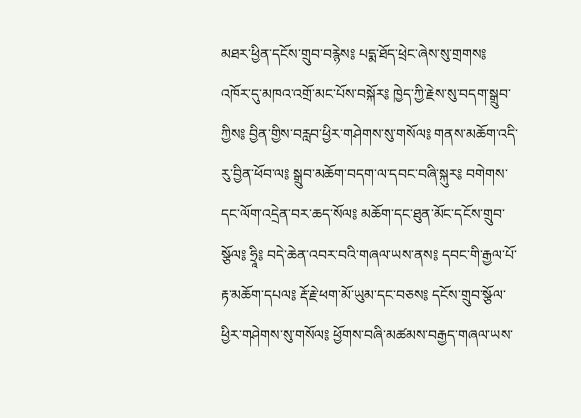མཐར་ཕྱིན་དངོས་གྲུབ་བརྙེས༔ པདྨ་ཐོད་ཕྲེང་ཞེས་སུ་གྲགས༔ འཁོར་དུ་མཁའ་འགྲོ་མང་པོས་བསྐོར༔ ཁྱེད་ཀྱི་རྗེས་སུ་བདག་སྒྲུབ་ཀྱིས༔ བྱིན་གྱིས་བརླབ་ཕྱིར་གཤེགས་སུ་གསོལ༔ གནས་མཆོག་འདི་རུ་བྱིན་ཕོབ་ལ༔ སྒྲུབ་མཆོག་བདག་ལ་དབང་བཞི་སྐུར༔ བགེགས་དང་ལོག་འདྲེན་བར་ཆད་སོལ༔ མཆོག་དང་ཐུན་མོང་དངོས་གྲུབ་སྩོལ༔ ཧྲཱི༔ བདེ་ཆེན་འབར་བའི་གཞལ་ཡས་ནས༔ དབང་གི་རྒྱལ་པོ་རྟ་མཆོག་དཔལ༔ རྡོ་རྗེ་ཕག་མོ་ཡུམ་དང་བཅས༔ དངོས་གྲུབ་སྩོལ་ཕྱིར་གཤེགས་སུ་གསོལ༔ ཕྱོགས་བཞི་མཚམས་བརྒྱད་གཞལ་ཡས་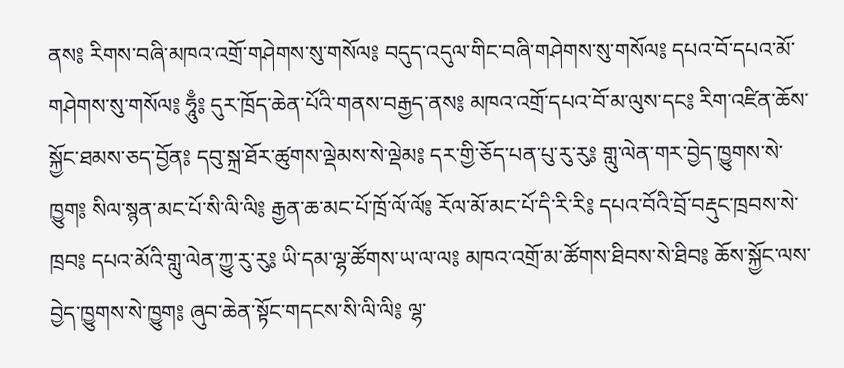ནས༔ རིགས་བཞི་མཁའ་འགྲོ་གཤེགས་སུ་གསོལ༔ བདུད་འདུལ་གིང་བཞི་གཤེགས་སུ་གསོལ༔ དཔའ་བོ་དཔའ་མོ་གཤེགས་སུ་གསོལ༔ ཧཱུྃ༔ དུར་ཁྲོད་ཆེན་པོའི་གནས་བརྒྱད་ནས༔ མཁའ་འགྲོ་དཔའ་བོ་མ་ལུས་དང༔ རིག་འཛིན་ཆོས་སྐྱོང་ཐམས་ཅད་བྱོན༔ དབུ་སྐྲ་ཐོར་ཚུགས་ལྡེམས་སེ་ལྡེམ༔ དར་གྱི་ཅོད་པན་པུ་རུ་རུ༔ གླུ་ལེན་གར་བྱེད་ཁྱུགས་སེ་ཁྱུག༔ སིལ་སྙན་མང་པོ་སི་ལི་ལི༔ རྒྱན་ཆ་མང་པོ་ཁྲོ་ལོ་ལོ༔ རོལ་མོ་མང་པོ་དི་རི་རི༔ དཔའ་བོའི་བྲོ་བརྡུང་ཁྲབས་སེ་ཁྲབ༔ དཔའ་མོའི་གླུ་ལེན་ཀྱུ་རུ་རུ༔ ཡི་དམ་ལྷ་ཚོགས་ཡ་ལ་ལ༔ མཁའ་འགྲོ་མ་ཚོགས་ཐིབས་སེ་ཐིབ༔ ཆོས་སྐྱོང་ལས་བྱེད་ཁྱུགས་སེ་ཁྱུག༔ ཞུབ་ཆེན་སྟོང་གདངས་སི་ལི་ལི༔ ལྷ་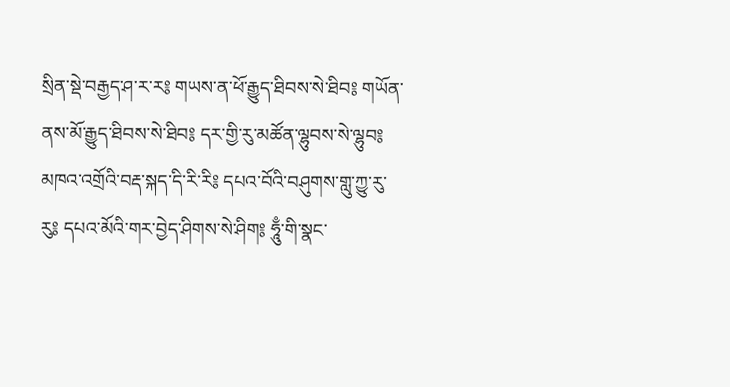སྲིན་སྡེ་བརྒྱད་ཤ་ར་ར༔ གཡས་ན་ཕོ་རྒྱུད་ཐིབས་སེ་ཐིབ༔ གཡོན་ནས་མོ་རྒྱུད་ཐིབས་སེ་ཐིབ༔ དར་གྱི་རུ་མཚོན་ལྷུབས་སེ་ལྷུབ༔ མཁའ་འགྲོའི་བརྡ་སྐད་དི་རི་རི༔ དཔའ་བོའི་བཤུགས་གླུ་ཀྱུ་རུ་རུ༔ དཔའ་མོའི་གར་བྱེད་ཤིགས་སེ་ཤིག༔ ཧཱུྃ་གི་སྣང་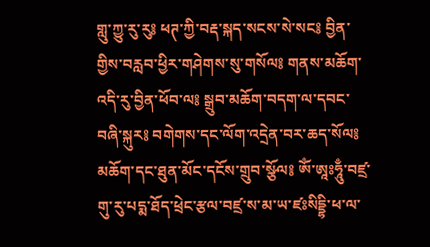གླུ་ཀྱུ་རུ་རུ༔ ཕཊ་ཀྱི་བརྡ་སྐད་སངས་སེ་སང༔ བྱིན་གྱིས་བརླབ་ཕྱིར་གཤེགས་སུ་གསོལ༔ གནས་མཆོག་འདི་རུ་བྱིན་ཕོབ་ལ༔ སྒྲུབ་མཆོག་བདག་ལ་དབང་བཞི་སྐུར༔ བགེགས་དང་ལོག་འདྲེན་བར་ཆད་སོལ༔ མཆོག་དང་ཐུན་མོང་དངོས་གྲུབ་སྩོལ༔ ཨོཾ་ཨཱཿཧཱུྃ་བཛྲ་གུ་རུ་པདྨ་ཐོད་ཕྲེང་རྩལ་བཛྲ་ས་མ་ཡ་ཛཿསིདྡྷི་ཕ་ལ་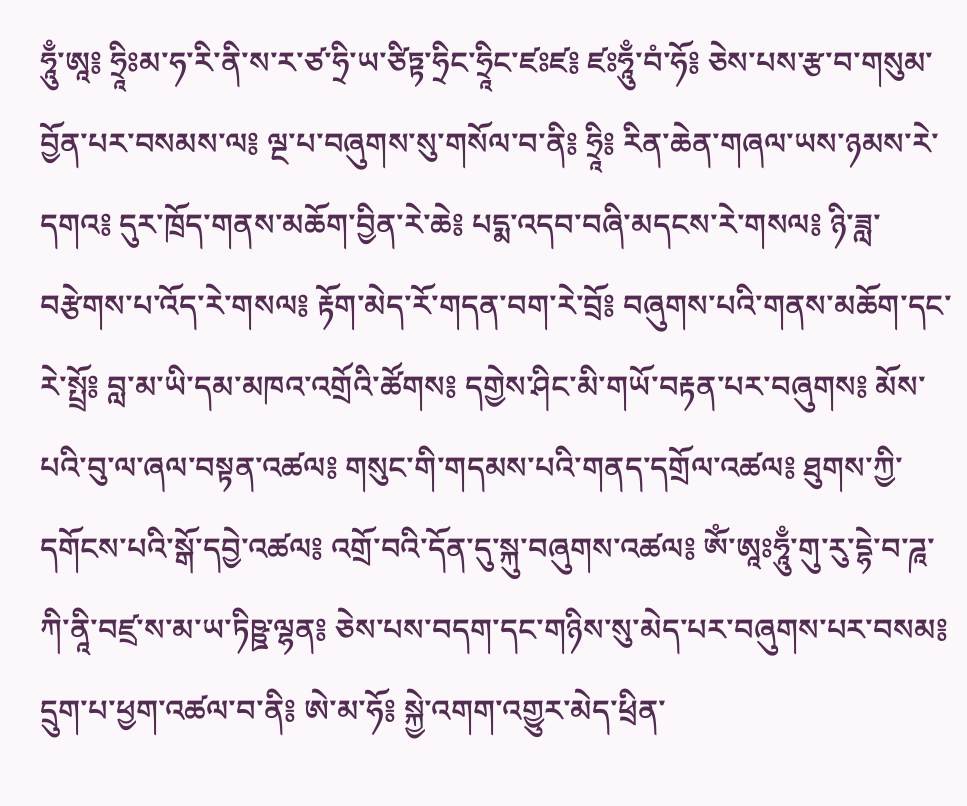ཧཱུྃ་ཨཱ༔ ཧྲཱིཿམ་ཧ་རི་ནི་ས་ར་ཙ་ཧྲི་ཡ་ཙིཏྟ་ཧྲིང་ཧྲཱིང་ཛཿཛ༔ ཛཿཧཱུྃ་བཾ་ཧོ༔ ཅེས་པས་རྩ་བ་གསུམ་བྱོན་པར་བསམས་ལ༔ ལྔ་པ་བཞུགས་སུ་གསོལ་བ་ནི༔ ཧྲཱི༔ རིན་ཆེན་གཞལ་ཡས་ཉམས་རེ་དགའ༔ དུར་ཁྲོད་གནས་མཆོག་བྱིན་རེ་ཆེ༔ པདྨ་འདབ་བཞི་མདངས་རེ་གསལ༔ ཉི་ཟླ་བརྩེགས་པ་འོད་རེ་གསལ༔ རྟོག་མེད་རོ་གདན་བག་རེ་བྲོ༔ བཞུགས་པའི་གནས་མཆོག་དང་རེ་སྤྲོ༔ བླ་མ་ཡི་དམ་མཁའ་འགྲོའི་ཚོགས༔ དགྱེས་ཤིང་མི་གཡོ་བརྟན་པར་བཞུགས༔ མོས་པའི་བུ་ལ་ཞལ་བསྟན་འཚལ༔ གསུང་གི་གདམས་པའི་གནད་དགྲོལ་འཚལ༔ ཐུགས་ཀྱི་དགོངས་པའི་སྒོ་དབྱེ་འཚལ༔ འགྲོ་བའི་དོན་དུ་སྐུ་བཞུགས་འཚལ༔ ཨོཾ་ཨཱཿཧཱུྃ་གུ་རུ་དྷེ་བ་ཌཱ་ཀི་ནཱི་བཛྲ་ས་མ་ཡ་ཏིཥྛ་ལྷན༔ ཅེས་པས་བདག་དང་གཉིས་སུ་མེད་པར་བཞུགས་པར་བསམ༔ དྲུག་པ་ཕྱག་འཚལ་བ་ནི༔ ཨེ་མ་ཧོ༔ སྐྱེ་འགག་འགྱུར་མེད་ཕྲིན་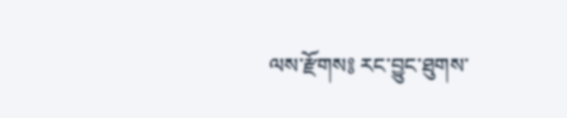ལས་རྫོགས༔ རང་བྱུང་ཐུགས་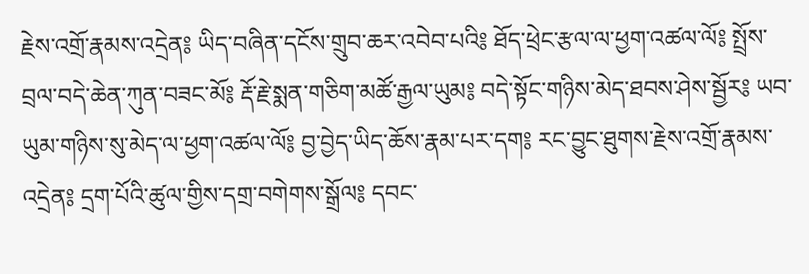རྗེས་འགྲོ་རྣམས་འདྲེན༔ ཡིད་བཞིན་དངོས་གྲུབ་ཆར་འབེབ་པའི༔ ཐོད་ཕྲེང་རྩལ་ལ་ཕྱག་འཚལ་ལོ༔ སྤྲོས་བྲལ་བདེ་ཆེན་ཀུན་བཟང་མོ༔ རྡོ་རྗེ་སྨན་གཅིག་མཚོ་རྒྱལ་ཡུམ༔ བདེ་སྟོང་གཉིས་མེད་ཐབས་ཤེས་སྦྱོར༔ ཡབ་ཡུམ་གཉིས་སུ་མེད་ལ་ཕྱག་འཚལ་ལོ༔ བྱ་བྱེད་ཡིད་ཆོས་རྣམ་པར་དག༔ རང་བྱུང་ཐུགས་རྗེས་འགྲོ་རྣམས་འདྲེན༔ དྲག་པོའི་ཚུལ་གྱིས་དགྲ་བགེགས་སྒྲོལ༔ དབང་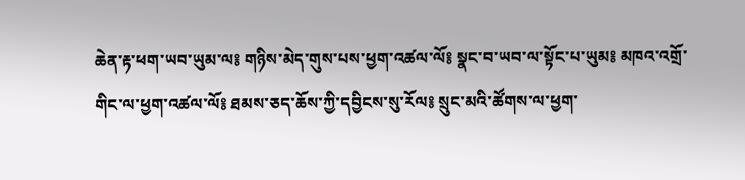ཆེན་རྟ་ཕག་ཡབ་ཡུམ་ལ༔ གཉིས་མེད་གུས་པས་ཕྱག་འཚལ་ལོ༔ སྣང་བ་ཡབ་ལ་སྟོང་པ་ཡུམ༔ མཁའ་འགྲོ་གིང་ལ་ཕྱག་འཚལ་ལོ༔ ཐམས་ཅད་ཆོས་ཀྱི་དབྱིངས་སུ་རོལ༔ སྲུང་མའི་ཚོགས་ལ་ཕྱག་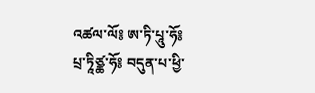འཚལ་ལོ༔ ཨ་ཏི་པཱུ་ཧོ༔ པྲ་ཏཱིཙྪ་ཧོ༔ བདུན་པ་ཕྱི་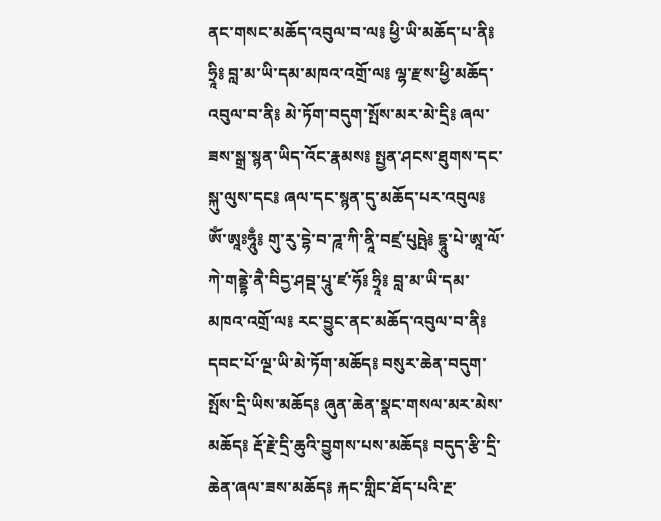ནང་གསང་མཆོད་འབུལ་བ་ལ༔ ཕྱི་ཡི་མཆོད་པ་ནི༔ ཧྲཱི༔ བླ་མ་ཡི་དམ་མཁའ་འགྲོ་ལ༔ ལྷ་རྫས་ཕྱི་མཆོད་འབུལ་བ་ནི༔ མེ་ཏོག་བདུག་སྤོས་མར་མེ་དྲི༔ ཞལ་ཟས་སྒྲ་སྙན་ཡིད་འོང་རྣམས༔ སྤྱན་ཤངས་ཐུགས་དང་སྐུ་ལུས་དང༔ ཞལ་དང་སྙན་དུ་མཆོད་པར་འབུལ༔ ཨོཾ་ཨཱཿཧཱུྃ༔ གུ་རུ་དྷེ་བ་ཌཱ་ཀི་ནཱི་བཛྲ་པུཥྤེ༔ དྷཱུ་པེ་ཨཱ་ལོ་ཀེ་གནྡྷེ་ནཻ་བིདྱ་ཤབྡ་པཱུ་ཛ་ཧོ༔ ཧྲཱི༔ བླ་མ་ཡི་དམ་མཁའ་འགྲོ་ལ༔ རང་བྱུང་ནང་མཆོད་འབུལ་བ་ནི༔ དབང་པོ་ལྔ་ཡི་མེ་ཏོག་མཆོད༔ བསུར་ཆེན་བདུག་སྤོས་དྲི་ཡིས་མཆོད༔ ཞུན་ཆེན་སྣང་གསལ་མར་མེས་མཆོད༔ རྡོ་རྗེ་དྲི་ཆུའི་བྱུགས་པས་མཆོད༔ བདུད་རྩི་དྲི་ཆེན་ཞལ་ཟས་མཆོད༔ རྐང་གླིང་ཐོད་པའི་རྔ་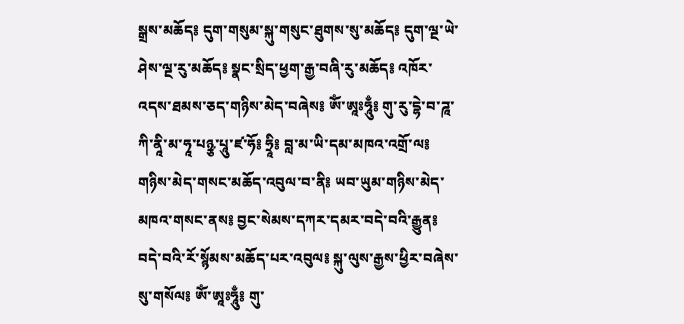སྒྲས་མཆོད༔ དུག་གསུམ་སྐུ་གསུང་ཐུགས་སུ་མཆོད༔ དུག་ལྔ་ཡེ་ཤེས་ལྔ་རུ་མཆོད༔ སྣང་སྲིད་ཕྱག་རྒྱ་བཞི་རུ་མཆོད༔ འཁོར་འདས་ཐམས་ཅད་གཉིས་མེད་བཞེས༔ ཨོཾ་ཨཱཿཧཱུྃ༔ གུ་རུ་དྷེ་བ་ཌཱ་ཀི་ནཱི་མ་ཧཱ་པཉྩ་པཱུ་ཛ་ཧོ༔ ཧྲཱི༔ བླ་མ་ཡི་དམ་མཁའ་འགྲོ་ལ༔ གཉིས་མེད་གསང་མཆོད་འབུལ་བ་ནི༔ ཡབ་ཡུམ་གཉིས་མེད་མཁའ་གསང་ནས༔ བྱང་སེམས་དཀར་དམར་བདེ་བའི་རྒྱུན༔ བདེ་བའི་རོ་སྙོམས་མཆོད་པར་འབུལ༔ སྐུ་ལུས་རྒྱས་ཕྱིར་བཞེས་སུ་གསོལ༔ ཨོཾ་ཨཱཿཧཱུྃ༔ གུ་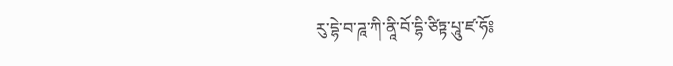རུ་དྷེ་བ་ཌཱ་ཀི་ནཱི་བོ་དྷི་ཙིཏྟ་པཱུ་ཛ་ཧོ༔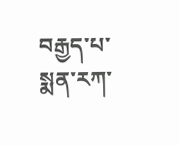བརྒྱད་པ་སྨན་རཀ་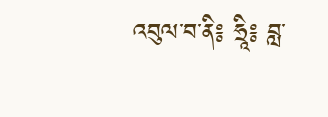འབུལ་བ་ནི༔ ཧྲཱི༔ བླ་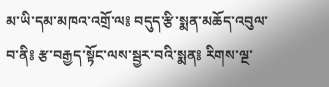མ་ཡི་དམ་མཁའ་འགྲོ་ལ༔ བདུད་རྩི་སྨན་མཆོད་འབུལ་བ་ནི༔ རྩ་བརྒྱད་སྟོང་ལས་སྦྱར་བའི་སྨན༔ རིགས་ལྔ་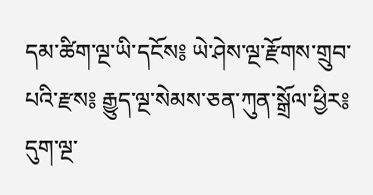དམ་ཚིག་ལྔ་ཡི་དངོས༔ ཡེ་ཤེས་ལྔ་རྫོགས་གྲུབ་པའི་རྫས༔ རྒྱུད་ལྔ་སེམས་ཅན་ཀུན་སྒྲོལ་ཕྱིར༔ དུག་ལྔ་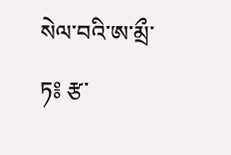སེལ་བའི་ཨ་མྲྀ་ཏ༔ རྩ་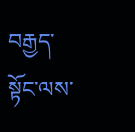བརྒྱད་སྟོང་ལས་